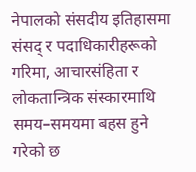नेपालको संसदीय इतिहासमा संसद् र पदाधिकारीहरूको गरिमा, आचारसंहिता र लोकतान्त्रिक संस्कारमाथि समय–समयमा बहस हुने गरेको छ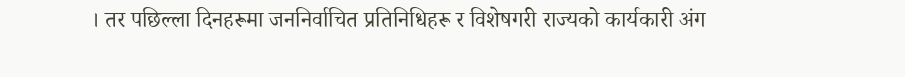। तर पछिल्ला दिनहरूमा जननिर्वाचित प्रतिनिधिहरू र विशेषगरी राज्यको कार्यकारी अंग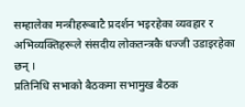सम्हालेका मन्त्रीहरूबाटै प्रदर्शन भइरहेका व्यवहार र अभिव्यक्तिहरूले संसदीय लोकतन्त्रकै धज्जी उडाइरहेका छन् ।
प्रतिनिधि सभाको बैठकमा सभामुख बैठक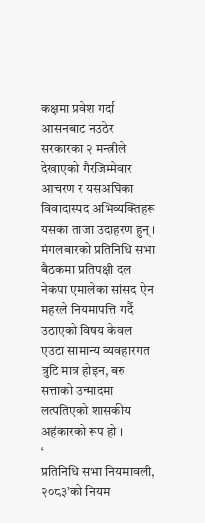कक्षमा प्रवेश गर्दा आसनबाट नउठेर सरकारका २ मन्त्रीले देखाएको गैरजिम्मेवार आचरण र यसअघिका विवादास्पद अभिव्यक्तिहरू यसका ताजा उदाहरण हुन् ।
मंगलबारको प्रतिनिधि सभा बैठकमा प्रतिपक्षी दल नेकपा एमालेका सांसद ऐन महरले नियमापत्ति गर्दै उठाएको विषय केवल एउटा सामान्य व्यवहारगत त्रुटि मात्र होइन, बरु सत्ताको उन्मादमा लत्पतिएको शासकीय अहंकारको रूप हो ।
‘
प्रतिनिधि सभा नियमावली, २०८३’को नियम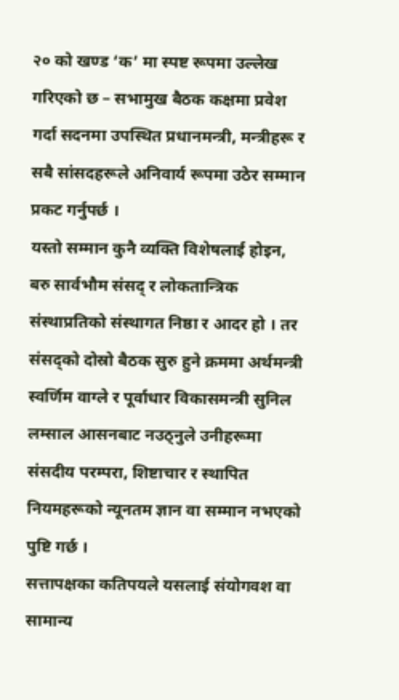२० को खण्ड ‘क’ मा स्पष्ट रूपमा उल्लेख गरिएको छ – सभामुख बैठक कक्षमा प्रवेश गर्दा सदनमा उपस्थित प्रधानमन्त्री, मन्त्रीहरू र सबै सांसदहरूले अनिवार्य रूपमा उठेर सम्मान प्रकट गर्नुपर्छ ।
यस्तो सम्मान कुनै व्यक्ति विशेषलाई होइन, बरु सार्वभौम संसद् र लोकतान्त्रिक संस्थाप्रतिको संस्थागत निष्ठा र आदर हो । तर संसद्को दोस्रो बैठक सुरु हुने क्रममा अर्थमन्त्री स्वर्णिम वाग्ले र पूर्वाधार विकासमन्त्री सुनिल लम्साल आसनबाट नउठ्नुले उनीहरूमा संसदीय परम्परा, शिष्टाचार र स्थापित नियमहरूको न्यूनतम ज्ञान वा सम्मान नभएको पुष्टि गर्छ ।
सत्तापक्षका कतिपयले यसलाई संयोगवश वा सामान्य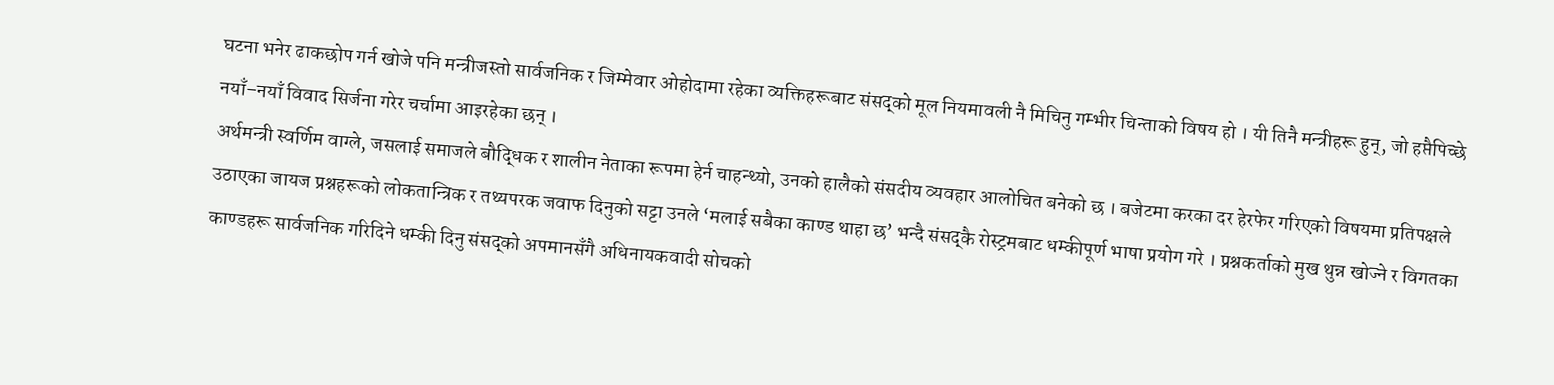घटना भनेर ढाकछोप गर्न खोजे पनि मन्त्रीजस्तो सार्वजनिक र जिम्मेवार ओहोदामा रहेका व्यक्तिहरूबाट संसद्को मूल नियमावली नै मिचिनु गम्भीर चिन्ताको विषय हो । यी तिनै मन्त्रीहरू हुन्, जो हप्तैपिच्छे नयाँ–नयाँ विवाद सिर्जना गरेर चर्चामा आइरहेका छन् ।
अर्थमन्त्री स्वर्णिम वाग्ले, जसलाई समाजले बौद्धिक र शालीन नेताका रूपमा हेर्न चाहन्थ्यो, उनको हालैको संसदीय व्यवहार आलोचित बनेको छ । बजेटमा करका दर हेरफेर गरिएको विषयमा प्रतिपक्षले उठाएका जायज प्रश्नहरूको लोकतान्त्रिक र तथ्यपरक जवाफ दिनुको सट्टा उनले ‘मलाई सबैका काण्ड थाहा छ’ भन्दै संसद्कै रोस्ट्रमबाट धम्कीपूर्ण भाषा प्रयोग गरे । प्रश्नकर्ताको मुख थुन्न खोज्ने र विगतका काण्डहरू सार्वजनिक गरिदिने धम्की दिनु संसद्को अपमानसँगै अधिनायकवादी सोचको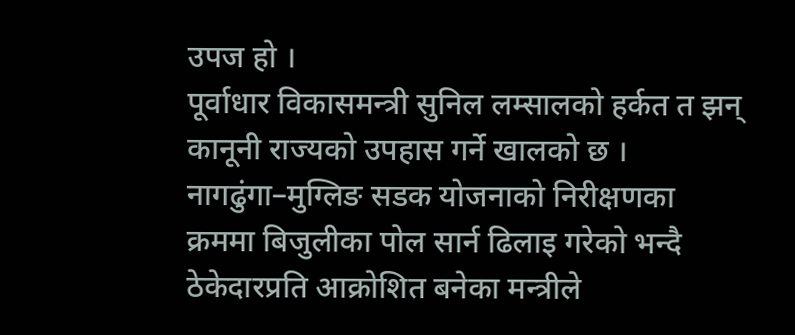उपज हो ।
पूर्वाधार विकासमन्त्री सुनिल लम्सालको हर्कत त झन् कानूनी राज्यको उपहास गर्ने खालको छ । नागढुंगा–मुग्लिङ सडक योजनाको निरीक्षणका क्रममा बिजुलीका पोल सार्न ढिलाइ गरेको भन्दै ठेकेदारप्रति आक्रोशित बनेका मन्त्रीले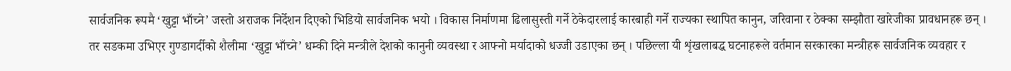सार्वजनिक रूपमै ‘खुट्टा भाँच्ने’ जस्तो अराजक निर्देशन दिएको भिडियो सार्वजनिक भयो । विकास निर्माणमा ढिलासुस्ती गर्ने ठेकेदारलाई कारबाही गर्ने राज्यका स्थापित कानुन, जरिवाना र ठेक्का सम्झौता खारेजीका प्रावधानहरू छन् ।
तर सडकमा उभिएर गुण्डागर्दीको शैलीमा ‘खुट्टा भाँच्ने’ धम्की दिने मन्त्रीले देशको कानुनी व्यवस्था र आफ्नो मर्यादाको धज्जी उडाएका छन् । पछिल्ला यी शृंखलाबद्ध घटनाहरूले वर्तमान सरकारका मन्त्रीहरू सार्वजनिक व्यवहार र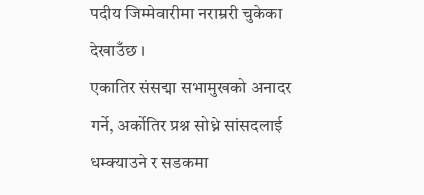पदीय जिम्मेवारीमा नराम्ररी चुकेका देखाउँछ ।
एकातिर संसद्मा सभामुखको अनादर गर्ने, अर्कोतिर प्रश्न सोध्ने सांसदलाई धम्क्याउने र सडकमा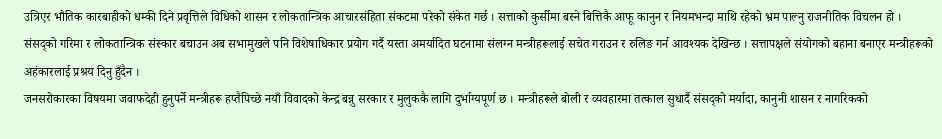उत्रिएर भौतिक कारबाहीको धम्की दिने प्रवृत्तिले विधिको शासन र लोकतान्त्रिक आचारसंहिता संकटमा परेको संकेत गर्छ । सत्ताको कुर्सीमा बस्ने बित्तिकै आफू कानुन र नियमभन्दा माथि रहेको भ्रम पाल्नु राजनीतिक विचलन हो ।
संसद्को गरिमा र लोकतान्त्रिक संस्कार बचाउन अब सभामुखले पनि विशेषाधिकार प्रयोग गर्दै यस्ता अमर्यादित घटनामा संलग्न मन्त्रीहरूलाई सचेत गराउन र रुलिङ गर्न आवश्यक देखिन्छ । सत्तापक्षले संयोगको बहाना बनाएर मन्त्रीहरूको अहंकारलाई प्रश्रय दिनु हुँदैन ।
जनसरोकारका विषयमा जवाफदेही हुनुपर्ने मन्त्रीहरू हप्तैपिच्छे नयाँ विवादको केन्द्र बन्नु सरकार र मुलुककै लागि दुर्भाग्यपूर्ण छ । मन्त्रीहरूले बोली र व्यवहारमा तत्काल सुधार्दै संसद्को मर्यादा, कानुनी शासन र नागरिकको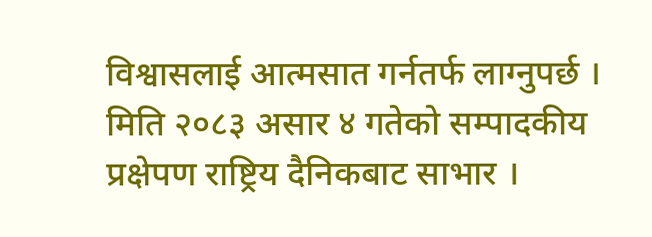विश्वासलाई आत्मसात गर्नतर्फ लाग्नुपर्छ ।
मिति २०८३ असार ४ गतेको सम्पादकीय प्रक्षेपण राष्ट्रिय दैनिकबाट साभार ।